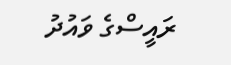ރައީސްގެ ވައުދު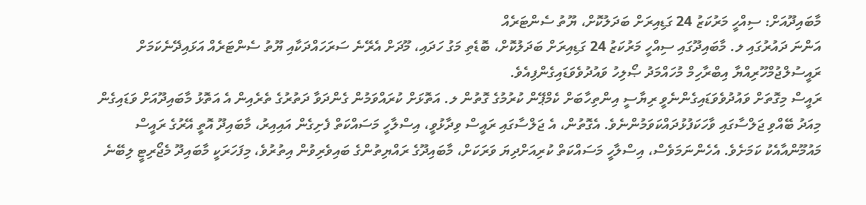މާބައިދޫއަށް: ސިއްހީ މަރުކަޒު 24 ގަޑިއިރަށް ބަދަލުކޮށް، ޔޫތު ސެންޓަރެއް
އަންނަ ދައުރުގައި ލ. މާބައިދޫގައި ސިއްހީ މަރުކަޒު 24 ގަޑިއިރަށް ބަދަލުކޮށް، ބޮޑެތި މަގު ހަދައި، މޫދަށް އެރޭނެ ސަރަހައްދަކާއި ޔޫތު ސެންޓަރެއް އަޅައިދޭނެކަމަށް ރައީސުލްޖުމްހޫރިއްޔާ އިބްރާހިމް މުހައްމަދު ޞޯލިހު ވައުދުވެވަޑައިގެންފިއެވެ.
ރައީސް މިގޮތަށް ވައުދުވެވަޑައިގެންނެވީ ރިޔާސީ އިންތިހާބަށް ކެމްޕޭން ކުރުމުގެ ގޮތުން ލ. އަތޮޅަށް ކުރައްވަމުން ގެންދަވާ ދަތުރުގެ ތެރެއިން އެ އަތޮޅު މާބައިދޫއަށް ވަޑައިގެން މިއަދު ބޭއްވި ޖަލްސާގައި ވާހަކަފުޅުދައްކަވަމުންނެވެ. އެގޮތުން، އެ ޖަލްސާގައި ރައީސް ވިދާޅުވީ، އިސްލާހީ މަސައްކަތް ފެށިގެން އައިއިރު، މާބައިދޫ އޮތީ އޭރުގެ ރައީސް މައުމޫންއާއެކު ކަމަށެވެ. އެހެންނަމަވެސް، އިސްލާހީ މަސައްކަތް ކުރިއަށްދިޔަ ވަރަކަށް، މާބައިދޫގެ ރައްޔިތުންގެ ބައިވެރިވުން އިތުރުވެ، މިފަހަރަކީ މާބައިދޫ މެޖޯރިޓީ ލިބޭނެ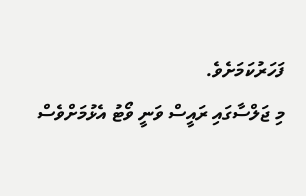ފަހަރުކަމަށެވެ.
މި ޖަލްސާގައި ރައީސް ވަނީ ވޯޓު އެޅުމަށްވެސް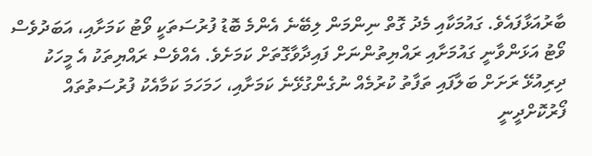ބާރުއަޅާފައެވެ. ގައުމަކާއި މެދު ގޮތް ނިންމަން ލިބޭނެ އެންމެ ބޮޑު ފުރުސަތަކީ ވޯޓު ކަމަށާއި، އަބަދުވެސް ވޯޓު އަޅަންވާނީ ގައުމަށާއި ރައްޔިތުންނަށް ފައިދާވާގޮތަށް ކަމަށެވެ. އެއްވެސް ރައްޔިތަކު އެ މީހަކު ދިރިއުޅޭ ރަށަށް ބަލާފައި ތަފާތު ކުރުމެއް ނުގެންގުޅޭނެ ކަމަށާއި، ހަމަހަމަ ކަމާއެކު ފުރުސަތުތައް ފޯރުކޮށްދީނީ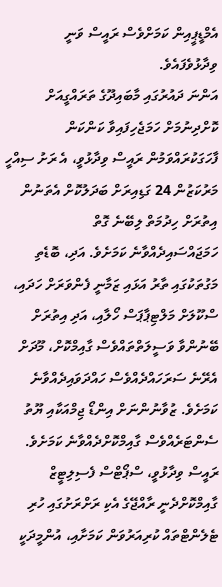އެމްޑީޕީއިން ކަމަށްވެސް ރައީސް ވަނީ ވިދާޅުވެފައެވެ.
އަންނަ ދައުރުގައި މާބައިދޫގެ ތަރައްގީއަށް ކޮށްދިނުމަށް ހަމަޖެހިފައިވާ ކަންކަން ފާހަގަކުރައްވަމުން ރައީސް ވިދާޅުވީ، އެ ރަށު ސިއްހީ މަރުކަޒުން 24 ގަޑިއިރަށް ބަދަލުކޮށް އެތަނުން އިތުރަށް ހިދުމަތް ލިބޭނެ ގޮތް ހަމަޖައްސައިދެއްވާނެ ކަމަށެވެ. އަދި، ބޮޑެތި މަގުތަކުގައި ތާރު އަޅައި ޒަމާނީ ފެންވަރަށް ހަދައި، ސްކޫލަށް މަލްޓިޕާޕަސް ހޯލާއި، އަދި އިތުރަށް ބޭނުންވާ ވަސީލަތްތައްވެސް ގާއިމްކޮށް، މޫދަށް އެރޭނެ ސަރަހައްދެއްވެސް ހައްދަވައިދެއްވާނެ ކަމަށެވެ. ޒުވާނުންނަށް އިންޑޯ ޖިމްއަކާއި ޔޫތު ސެންޓަރެއްވެސް ގާއިމްކޮށްދެއްވާނެ ކަމަށެވެ.
ރައީސް ވިދާޅުވީ، ސްޕޯޓްސް ފެސިލިޓީޒް ގާއިމްކޮށްދެނީ ރާއްޖޭގެ އެކި ރަށްރަށުގައި ހުރި ޓެލެންޓްތައް ކުރިއަރުވަން ކަމަށާއި، އުންމީދަކީ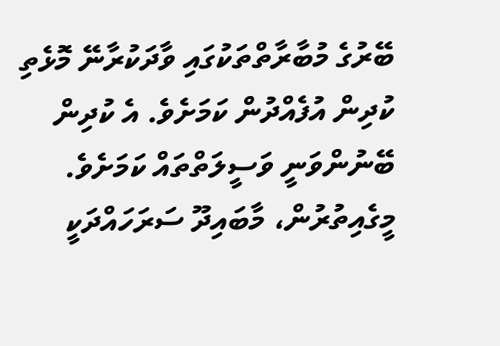ބޭރުގެ މުބާރާތްތަކުގައި ވާދަކުރާނޭ މޮޅެތި ކުދިން އުފެއްދުން ކަމަށެވެ. އެ ކުދިން ބޭނުންވަނީ ވަސީލަތްތައް ކަމަށެވެ.
މީގެއިތުރުން، މާބައިދޫ ސަރަހައްދަކީ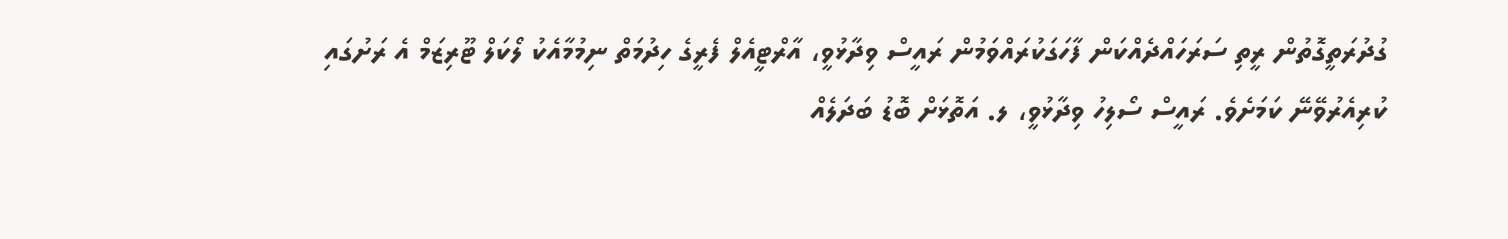ގުދުރަތީގޮތުން ރީތި ސަރަހައްދެއްކަން ފާހަގަކުރައްވަމުން ރައީސް ވިދާޅުވީ، އާރްޓީއެލް ފެރީގެ ހިދުމަތް ނިމުމާއެކު ލޯކަލް ޓޫރިޒަމް އެ ރަށުގައި ކުރިއެރުވޭނޭ ކަމަށެވެ. ރައީސް ސޯލިހު ވިދާޅުވީ، ލ. އަތޮޅަށް ބޮޑު ބަދަލެއް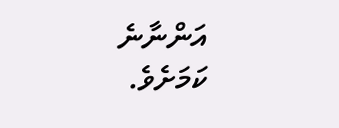އަންނާނެ ކަމަށެވެ.